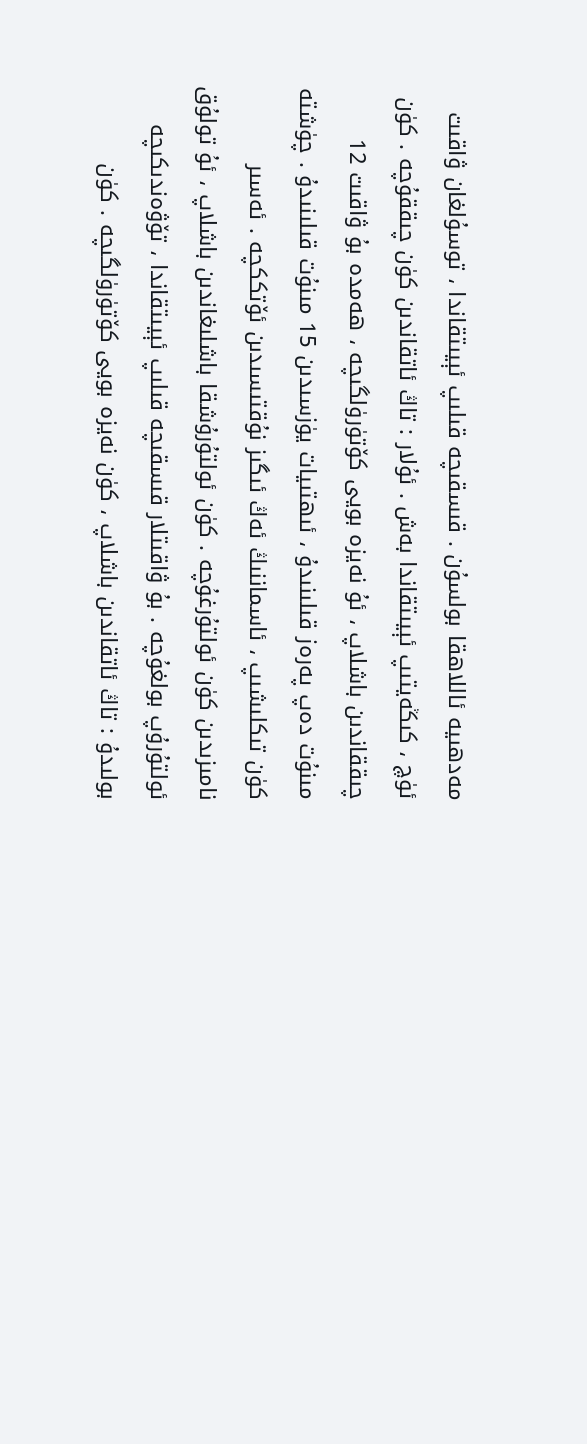مەدھىيە ئاللاھقا بولسۇن . قىسقىچە قىلىپ ئېيىتقاندا ، توسۇلغان ۋاقىت ئۈچ ، كىڭەيتىپ ئېيىتقاندا بەش . ئۇلار : تاڭ ئاتقاندىن كۈن چىققۇچە . كۈن چىققاندىن باشلاپ ، ئۇ نەيزە بويى كۆتۈرۈلگىچە ، ھەمدە بۇ ۋاقىت 12 مىنۇت دەپ پەرەز قىلىنىدۇ ، ئىھتىيات يۈزسىدىن 15 مىنۇت قىلىنىدۇ . چۈشتە كۈن تىكلىشىپ ، ئاسماننىڭ ئەڭ ئىگىز نۇقتىسىدىن ئۆتككچە . ئەسىر نامىزىدىن كۈن ئولتۇرغۇچە . كۈن ئولتۇرۇشقا باشلىغاندىن باشلاپ ، ئۇ تولۇق ئولتۇرۇپ بولغۇچە . بۇ ۋاقىتلار قىسقىچە قىلىپ ئېيىتقاندا ، تۆۋەندىكىچە بولىدۇ : تاڭ ئاتقاندىن باشلاپ ، كۈن نەيزە بويى كۆتۈرۈلگىچە . كۈن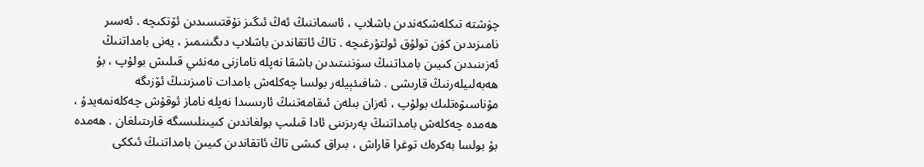چۈشتە تىكلەشكەندىن باشلاپ ، ئاسماننىڭ ئەڭ ئىگىز نۇقتىسىدىن ئۆتكىچە . ئەسىر نامىزىدىن كۈن تولۇق ئولتۇرغىچە . تاڭ ئاتقاندىن باشلاپ دىگىنىمىز ، يەنى بامداتنىڭ ئەزىنىدىن كىيىن بامداتنىڭ سۈننىتىدىن باشقا نەپلە نامازنى مەنئىي قىلىش بولۇپ ، بۇ ھەبەلىيلەرنىڭ قارىشى . شافىئېيلەر بولسا چەكلەش بامدات نامىزىنىڭ ئۆزىگە مۇناسىۋەتلىك بولۇپ ، ئەزان بىلەن ئىقامەتنىڭ ئارىسىدا نەپلە ناماز ئوقۇش چەكلەنمەيدۇ ، ھەمدە چەكلەش بامداتنىڭ پەرىزىنى ئادا قىلىپ بولغاندىن كىيىنلىسىگە قارىتىلغان . ھەمدە بۇ بولسا بەكرەك توغرا قاراش ، بىراق كىشى تاڭ ئاتقاندىن كىيىن بامداتنىڭ ئىككى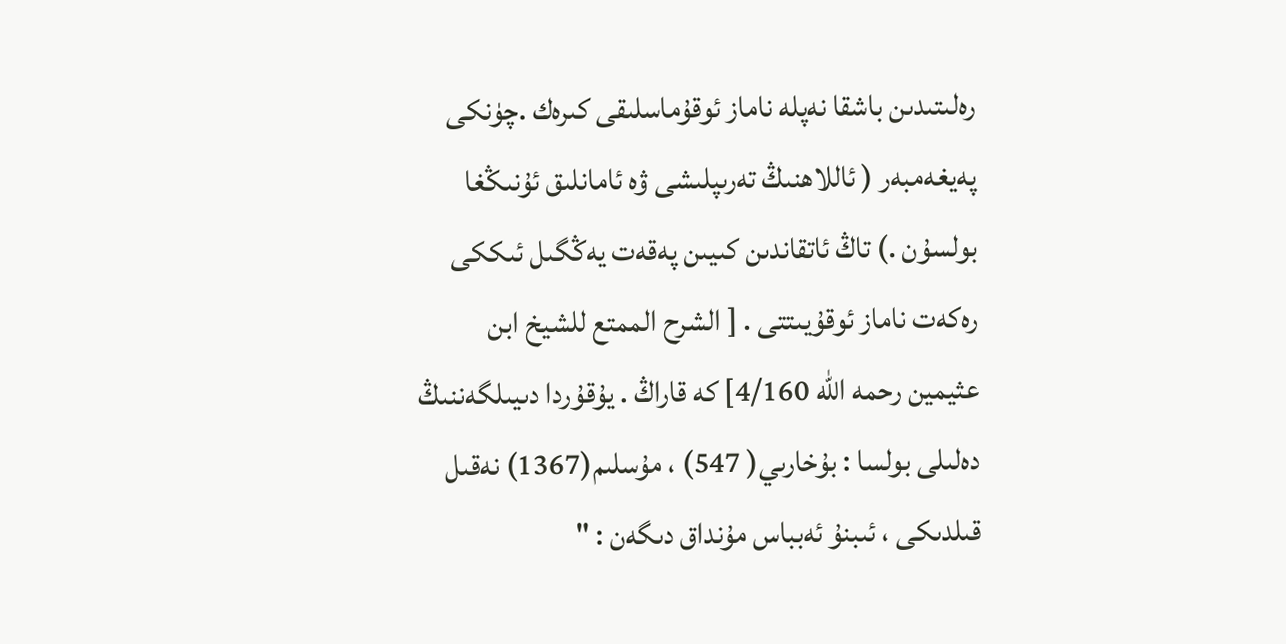رەلىتىدىن باشقا نەپلە ناماز ئوقۇماسلىقى كىرەك .چۈنكى پەيغەمبەر ( ئاللاھنىڭ تەرىپلىشى ۋە ئامانلىق ئۇنىڭغا بولسۇن .) تاڭ ئاتقاندىن كىيىن پەقەت يەڭگىل ئىككى رەكەت ناماز ئوقۇيىتتى . [ الشرح الممتع للشيخ ابن عثيمين رحمه الله 4/160] كە قاراڭ . يۇقۇردا دىيىلگەننىڭ دەلىلى بولسا : بۇخارىي( 547) ، مۇسلىم(1367) نەقىل قىلدىكى ، ئىبنۇ ئەبباس مۇنداق دىگەن : "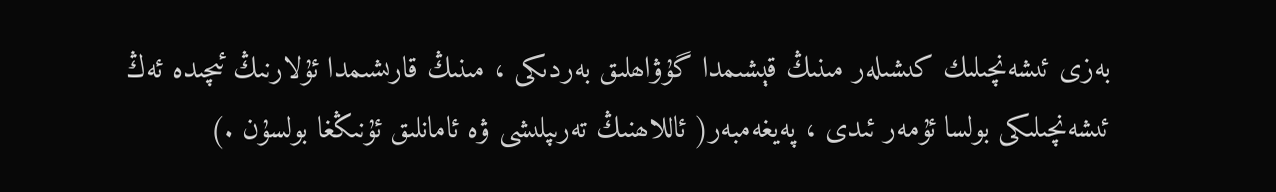بەزى ئىشەنچىلىك كىشىلەر مىنىڭ قېشىمدا گۇۋاھلىق بەردىكى ، مىنىڭ قارىشىمدا ئۇلارنىڭ ئىچىدە ئەڭ ئىشەنچىلىكى بولسا ئۇمەر ئىدى ، پەيغەمبەر( ئاللاھنىڭ تەرىپلىشى ۋە ئامانلىق ئۇنىڭغا بولسۇن .)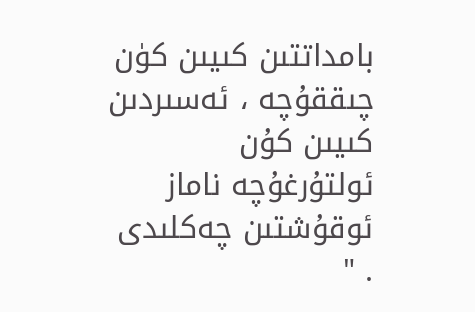بامداتتىن كىيىن كۈن چىققۇچە ، ئەسىردىن كىيىن كۇن ئولتۇرغۇچە ناماز ئوقۇشتىن چەكلىدى . "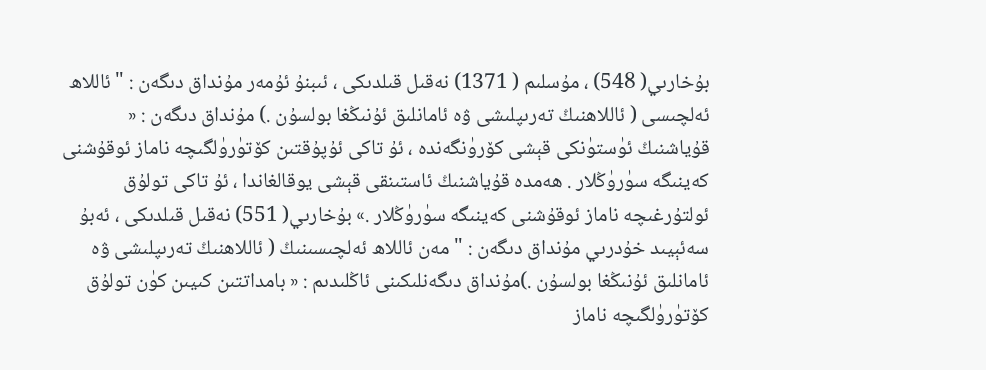بۇخارىي( 548) ، مۇسلىم ( 1371) نەقىل قىلدىكى ، ئىبنۇ ئۇمەر مۇنداق دىگەن : " ئاللاھ ئەلچىسى ( ئاللاھنىڭ تەرىپلىشى ۋە ئامانلىق ئۇنىڭغا بولسۇن .) مۇنداق دىگەن : « قۇياشنىڭ ئۈستۈنكى قېشى كۆرۈنگەندە ، ئۇ تاكى ئۇپۇقتىن كۆتۈرۈلگىچە ناماز ئوقۇشنى كەينىگە سۈرۈڭلار . ھەمدە قۇياشنىڭ ئاستىنقى قېشى يوقالغاندا ، ئۇ تاكى تولۇق ئولتۇرغىچە ناماز ئوقۇشنى كەينىگە سۈرۈڭلار .» بۇخارىي( 551) نەقىل قىلدىكى ، ئەبۇ سەئېيىد خۇدرىي مۇنداق دىگەن : " مەن ئاللاھ ئەلچىسىنىڭ ( ئاللاھنىڭ تەرىپلىشى ۋە ئامانلىق ئۇنىڭغا بولسۇن .)مۇنداق دىگەنلىكىنى ئاڭلىدىم : « بامداتتىن كىيىن كۈن تولۇق كۆتۈرۈلگىچە ناماز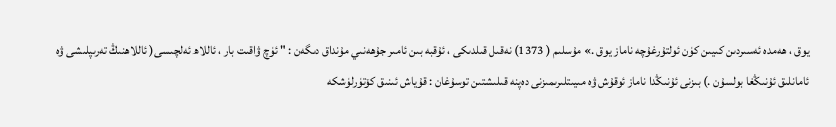يوق ، ھەمدە ئەسىردىن كىيىن كۈن ئولتۇرغۇچە ناماز يوق .» مۇسلىم ( 1373) نەقىل قىلدىكى ، ئۇقبە بىن ئامىر جۇھەنىي مۇنداق دىگەن : " ئۈچ ۋاقىت بار ، ئاللاھ ئەلچىسى( ئاللاھنىڭ تەرىپلىشى ۋە ئامانلىق ئۇنىڭغا بولسۇن .) بىزنى ئۇنىڭدا ناماز ئوقۇش ۋە مىيىتلىرىمىزنى دەپنە قىلىشتىن توسۇغان : قۇياش ئىنىق كۆتۈرلۈشكە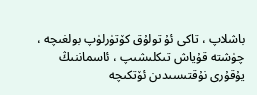باشلاپ ، تاكى ئۇ تولۇق كۆتۈرلۈپ بولغىچە ، چۈشتە قۇياش تىكلىشىپ ، ئاسماننىڭ يۇقۇرى نۇقتىسىدىن ئۆتكىچە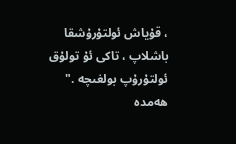، قۇياش ئولتۇرۇشقا باشلاپ ، تاكى ئۇ تولۇق ئولتۇرۇپ بولغىچە ." ھەمدە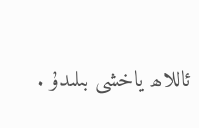ئاللاھ ياخشى بىلىدۇ .